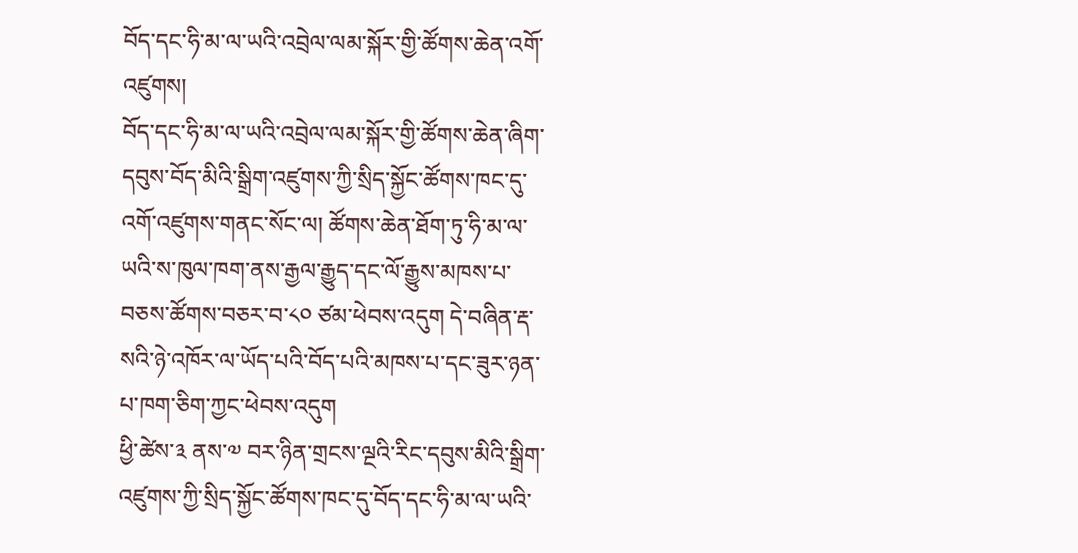བོད་དང་ཧི་མ་ལ་ཡའི་འབྲེལ་ལམ་སྐོར་གྱི་ཚོགས་ཆེན་འགོ་འཛུགས།
བོད་དང་ཧི་མ་ལ་ཡའི་འབྲེལ་ལམ་སྐོར་གྱི་ཚོགས་ཆེན་ཞིག་དབུས་བོད་མིའི་སྒྲིག་འཛུགས་ཀྱི་སྲིད་སྐྱོང་ཚོགས་ཁང་དུ་འགོ་འཛུགས་གནང་སོང་ལ། ཚོགས་ཆེན་ཐོག་ཏུ་ཧི་མ་ལ་ཡའི་ས་ཁུལ་ཁག་ནས་རྒྱལ་རྒྱུད་དང་ལོ་རྒྱུས་མཁས་པ་བཅས་ཚོགས་བཅར་བ་༨༠ ཙམ་ཕེབས་འདུག དེ་བཞིན་རྡ་སའི་ཉེ་འཁོར་ལ་ཡོད་པའི་བོད་པའི་མཁས་པ་དང་ཟུར་ཉན་པ་ཁག་ཅིག་ཀྱང་ཕེབས་འདུག
ཕྱི་ཚེས་༣ ནས་༧ བར་ཉིན་གྲངས་ལྔའི་རིང་དབུས་མིའི་སྒྲིག་འཛུགས་ཀྱི་སྲིད་སྐྱོང་ཚོགས་ཁང་དུ་བོད་དང་ཧི་མ་ལ་ཡའི་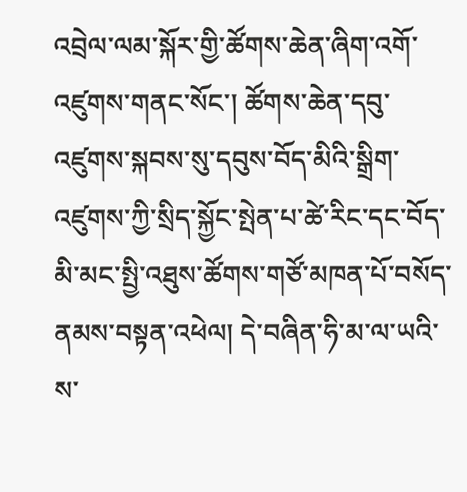འབྲེལ་ལམ་སྐོར་གྱི་ཚོགས་ཆེན་ཞིག་འགོ་འཛུགས་གནང་སོང་། ཚོགས་ཆེན་དབུ་འཛུགས་སྐབས་སུ་དབུས་བོད་མིའི་སྒྲིག་འཛུགས་ཀྱི་སྲིད་སྐྱོང་སྤེན་པ་ཚེ་རིང་དང་བོད་མི་མང་སྤྱི་འཐུས་ཚོགས་གཙོ་མཁན་པོ་བསོད་ནམས་བསྟན་འཕེལ། དེ་བཞིན་ཧི་མ་ལ་ཡའི་ས་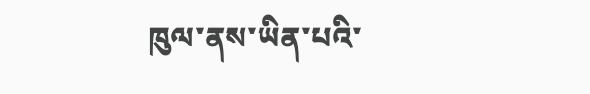ཁུལ་ནས་ཡིན་པའི་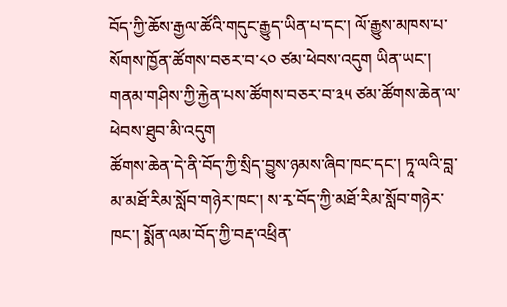བོད་ཀྱི་ཆོས་རྒྱལ་ཚོའི་གདུང་རྒྱུད་ཡིན་པ་དང་། ལོ་རྒྱུས་མཁས་པ་སོགས་ཁྱོན་ཚོགས་བཅར་བ་༨༠ ཙམ་ཕེབས་འདུག ཡིན་ཡང་། གནམ་གཤིས་ཀྱི་རྐྱེན་པས་ཚོགས་བཅར་བ་༣༥ ཙམ་ཚོགས་ཆེན་ལ་ཕེབས་ཐུབ་མི་འདུག
ཚོགས་ཆེན་དེ་ནི་བོད་ཀྱི་སྲིད་བྱུས་ཉམས་ཞིབ་ཁང་དང་། ཏཱ་ལའི་བླ་མ་མཐོ་རིམ་སློབ་གཉེར་ཁང་། ས་རྭ་བོད་ཀྱི་མཐོ་རིམ་སློབ་གཉེར་ཁང་། སྨོན་ལམ་བོད་ཀྱི་བརྡ་འཕྲིན་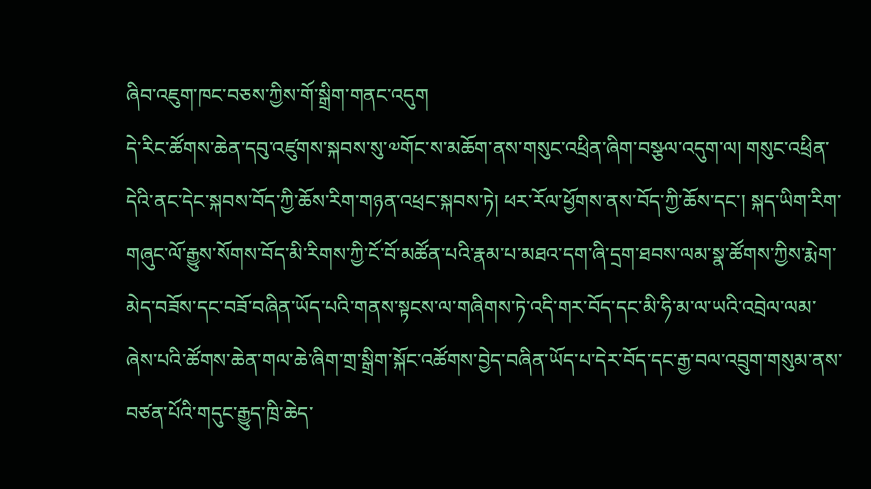ཞིབ་འཇུག་ཁང་བཅས་ཀྱིས་གོ་སྒྲིག་གནང་འདུག
དེ་རིང་ཚོགས་ཆེན་དབུ་འཛུགས་སྐབས་སུ་༧གོང་ས་མཆོག་ནས་གསུང་འཕྲིན་ཞིག་བསྩལ་འདུག་ལ། གསུང་འཕྲིན་དེའི་ནང་དེང་སྐབས་བོད་ཀྱི་ཆོས་རིག་གཉན་འཕྲང་སྐབས་ཏེ། ཕར་རོལ་ཕྱོགས་ནས་བོད་ཀྱི་ཆོས་དང་། སྐད་ཡིག་རིག་གཞུང་ལོ་རྒྱུས་སོགས་བོད་མི་རིགས་ཀྱི་ངོ་བོ་མཚོན་པའི་རྣམ་པ་མཐའ་དག་ཞི་དྲག་ཐབས་ལམ་སྣ་ཚོགས་ཀྱིས་རྨེག་མེད་བཟོས་དང་བཟོ་བཞིན་ཡོད་པའི་གནས་སྟངས་ལ་གཞིགས་ཏེ་འདི་གར་བོད་དང་མི་ཧི་མ་ལ་ཡའི་འབྲེལ་ལམ་ཞེས་པའི་ཚོགས་ཆེན་གལ་ཆེ་ཞིག་གྲ་སྒྲིག་སྐོང་འཚོགས་བྱེད་བཞིན་ཡོད་པ་དེར་བོད་དང་རྒྱ་བལ་འབྲུག་གསུམ་ནས་བཙན་པོའི་གདུང་རྒྱུད་ཁྲི་ཆེད་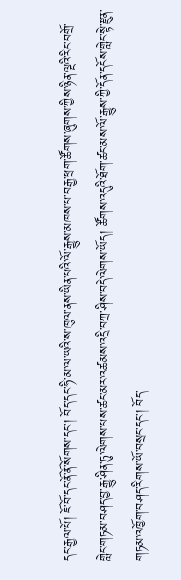དང་རྒྱལ་པོ། ཇོ་བོ་དང་ནོ་ནོ་སོགས་དང་། བོད་དང་ཧི་མ་ལ་ཡའི་ས་ཁུལ་ནས་ཡིན་པའི་ལོ་རྒྱུས་མཁས་པ་བརྒྱ་ཕྲག་ཚོགས་ཞུགས་ཀྱིས་ཉིན་ལྔའི་རིང་བགྲོ་གླེང་གཏམ་བཤད་བྱ་རྒྱུ་ཤིན་ཏུ་ལེགས་པས་ཚང་མར་འཚམས་འདྲི་བཀྲ་ཤིས་བདེ་ལེགས་ཡོད། ཚོགས་འདུའི་ཐོག་ཚང་མས་ལོ་རྒྱུས་ཀྱི་དོན་དངོས་གླེང་སྟེ་རྫུན་གཏམ་འཁྱོག་བཤད་རིགས་ཡོ་བསྲང་དང་། བོད་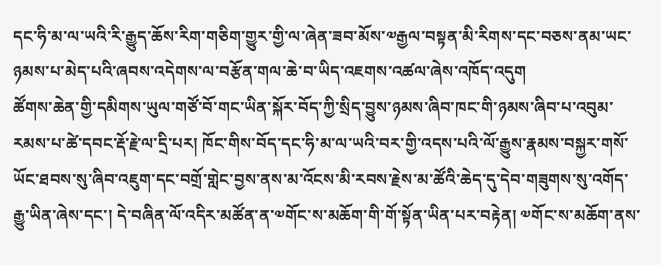དང་ཧི་མ་ལ་ཡའི་རི་རྒྱུད་ཆོས་རིག་གཅིག་གྱུར་གྱི་ལ་ཞེན་ཟབ་མོས་༧རྒྱལ་བསྟན་མི་རིགས་དང་བཅས་ནམ་ཡང་ཉམས་པ་མེད་པའི་ཞབས་འདེགས་ལ་བརྩོན་གལ་ཆེ་བ་ཡིད་འཇགས་འཚལ་ཞེས་འཁོད་འདུག
ཚོགས་ཆེན་གྱི་དམིགས་ཡུལ་གཙོ་བོ་གང་ཡིན་སྐོར་བོད་ཀྱི་སྲིད་བྱུས་ཉམས་ཞིབ་ཁང་གི་ཉམས་ཞིབ་པ་འབུམ་རམས་པ་ཚེ་དབང་རྡོ་རྗེ་ལ་དྲི་པར། ཁོང་གིས་བོད་དང་ཧི་མ་ལ་ཡའི་བར་གྱི་འདས་པའི་ལོ་རྒྱུས་རྣམས་བསྐྱར་གསོ་ཡོང་ཐབས་སུ་ཞིབ་འཇུག་དང་བགྲོ་གླེང་བྱས་ནས་མ་འོངས་མི་རབས་རྗེས་མ་ཚོའི་ཆེད་དུ་དེབ་གཟུགས་སུ་འགོད་རྒྱུ་ཡིན་ཞེས་དང་། དེ་བཞིན་ལོ་འདིར་མཚོན་ན་༧གོང་ས་མཆོག་གི་གོ་སྟོན་ཡིན་པར་བརྟེན། ༧གོང་ས་མཆོག་ནས་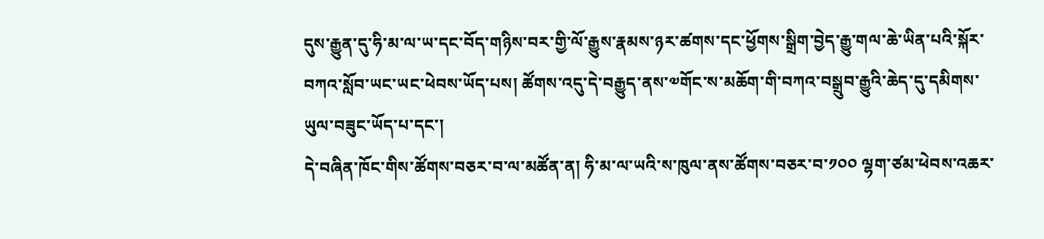དུས་རྒྱུན་དུ་ཧི་མ་ལ་ཡ་དང་བོད་གཉིས་བར་གྱི་ལོ་རྒྱུས་རྣམས་ཉར་ཚགས་དང་ཕྱོགས་སྒྲིག་བྱེད་རྒྱུ་གལ་ཆེ་ཡིན་པའི་སྐོར་བཀའ་སློབ་ཡང་ཡང་ཕེབས་ཡོད་པས། ཚོགས་འདུ་དེ་བརྒྱུད་ནས་༧གོང་ས་མཆོག་གི་བཀའ་བསྒྲུབ་རྒྱུའི་ཆེད་དུ་དམིགས་ཡུལ་བཟུང་ཡོད་པ་དང་།
དེ་བཞིན་ཁོང་གིས་ཚོགས་བཅར་བ་ལ་མཚོན་ན། ཧི་མ་ལ་ཡའི་ས་ཁུལ་ནས་ཚོགས་བཅར་བ་༡༠༠ ལྷག་ཙམ་ཕེབས་འཆར་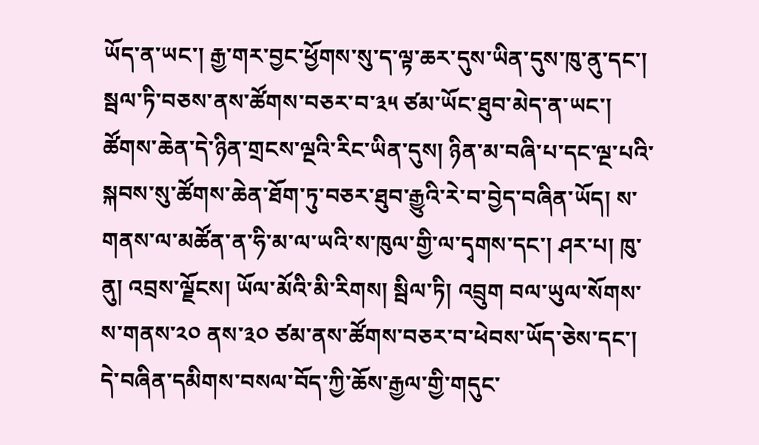ཡོད་ན་ཡང་། རྒྱ་གར་བྱང་ཕྱོགས་སུ་ད་ལྟ་ཆར་དུས་ཡིན་དུས་ཁུ་ནུ་དང་། སྦལ་ཏི་བཅས་ནས་ཚོགས་བཅར་བ་༣༥ ཙམ་ཡོང་ཐུབ་མེད་ན་ཡང་། ཚོགས་ཆེན་དེ་ཉིན་གྲངས་ལྔའི་རིང་ཡིན་དུས། ཉིན་མ་བཞི་པ་དང་ལྔ་པའི་སྐབས་སུ་ཚོགས་ཆེན་ཐོག་ཏུ་བཅར་ཐུབ་རྒྱུའི་རེ་བ་བྱེད་བཞིན་ཡོད། ས་གནས་ལ་མཚོན་ན་ཧི་མ་ལ་ཡའི་ས་ཁུལ་གྱི་ལ་དྭགས་དང་། ཤར་པ། ཁུ་ནུ། འབྲས་ལྗོངས། ཡོལ་མོའི་མི་རིགས། སྦིལ་ཏི། འབྲུག བལ་ཡུལ་སོགས་ས་གནས་༢༠ ནས་༣༠ ཙམ་ནས་ཚོགས་བཅར་བ་ཕེབས་ཡོད་ཅེས་དང་། དེ་བཞིན་དམིགས་བསལ་བོད་ཀྱི་ཆོས་རྒྱལ་གྱི་གདུང་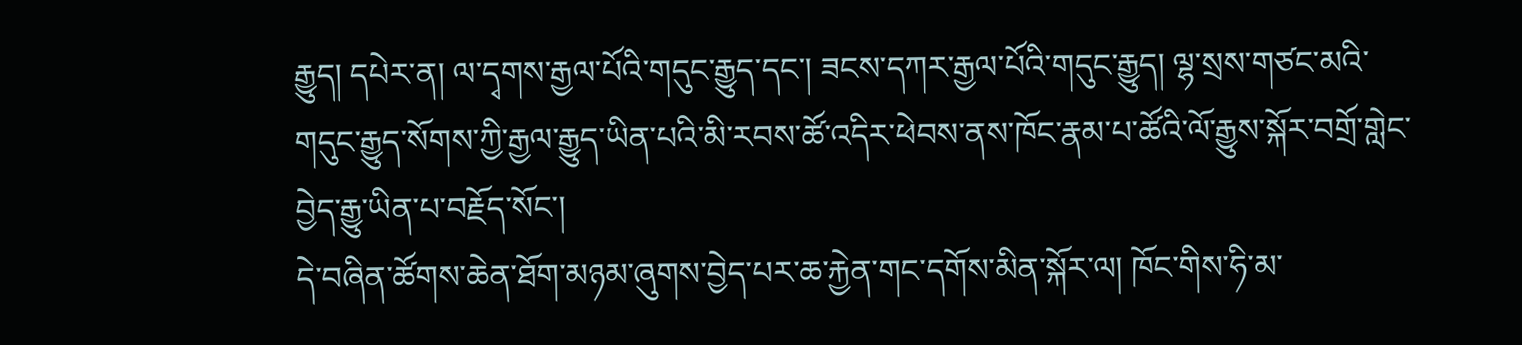རྒྱུད། དཔེར་ན། ལ་དྭགས་རྒྱལ་པོའི་གདུང་རྒྱུད་དང་། ཟངས་དཀར་རྒྱལ་པོའི་གདུང་རྒྱུད། ལྷ་སྲས་གཙང་མའི་གདུང་རྒྱུད་སོགས་ཀྱི་རྒྱལ་རྒྱུད་ཡིན་པའི་མི་རབས་ཚོ་འདིར་ཕེབས་ནས་ཁོང་རྣམ་པ་ཚོའི་ལོ་རྒྱུས་སྐོར་བགྲོ་གླེང་བྱེད་རྒྱུ་ཡིན་པ་བརྗོད་སོང་།
དེ་བཞིན་ཚོགས་ཆེན་ཐོག་མཉམ་ཞུགས་བྱེད་པར་ཆ་རྐྱེན་གང་དགོས་མིན་སྐོར་ལ། ཁོང་གིས་ཧི་མ་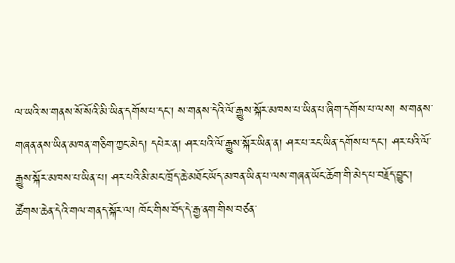ལ་ཡའི་ས་གནས་སོ་སོའི་མི་ཡིན་དགོས་པ་དང་། ས་གནས་དེའི་ལོ་རྒྱུས་སྐོར་མཁས་པ་ཡིན་པ་ཞིག་དགོས་པ་ལས། ས་གནས་གཞན་ནས་ཡིན་མཁན་གཅིག་ཀྱང་མེད། དཔེར་ན། ཤར་པའི་ལོ་རྒྱུས་སྐོར་ཡིན་ན། ཤར་པ་རང་ཡིན་དགོས་པ་དང་། ཤར་པའི་ལོ་རྒྱུས་སྐོར་མཁས་པ་ཡིན་པ། ཤར་པའི་མི་མང་ཁྲོད་ཆེ་མཐོང་ཡོད་མཁན་ཡིན་པ་ལས་གཞན་ཡོང་ཆོག་གི་མེད་པ་བརྗོད་བྱུང་།
ཚོགས་ཆེན་དེའི་གལ་གནད་སྐོར་ལ། ཁོང་གིས་བོད་དེ་རྒྱ་ནག་གིས་བཙན་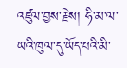འཛུལ་བྱས་རྗེས། ཧི་མ་ལ་ཡའི་ཁུལ་དུ་ཡོད་པའི་མི་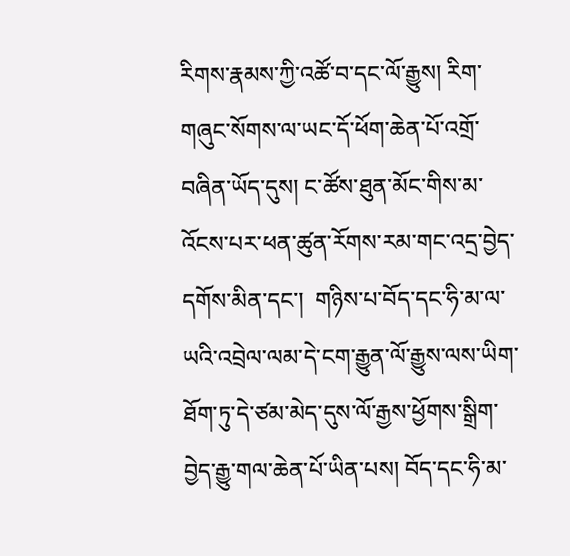རིགས་རྣམས་ཀྱི་འཚོ་བ་དང་ལོ་རྒྱུས། རིག་གཞུང་སོགས་ལ་ཡང་དོ་ཕོག་ཆེན་པོ་འགྲོ་བཞིན་ཡོད་དུས། ང་ཚོས་ཐུན་མོང་གིས་མ་འོངས་པར་ཕན་ཚུན་རོགས་རམ་གང་འདྲ་བྱེད་དགོས་མིན་དང་།  གཉིས་པ་བོད་དང་ཧི་མ་ལ་ཡའི་འབྲེལ་ལམ་དེ་ངག་རྒྱུན་ལོ་རྒྱུས་ལས་ཡིག་ཐོག་ཏུ་དེ་ཙམ་མེད་དུས་ལོ་རྒྱས་ཕྱོགས་སྒྲིག་བྱེད་རྒྱུ་གལ་ཆེན་པོ་ཡིན་པས། བོད་དང་ཧི་མ་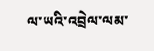ལ་ཡའི་འབྲེལ་ལམ་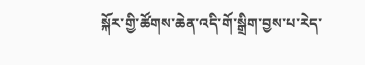སྐོར་གྱི་ཚོགས་ཆེན་འདི་གོ་སྒྲིག་བྱས་པ་རེད་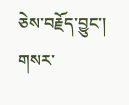ཅེས་བརྗོད་བྱུང་།
གསར་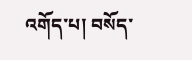འགོད་པ། བསོད་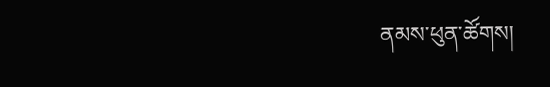ནམས་ཕུན་ཚོགས།